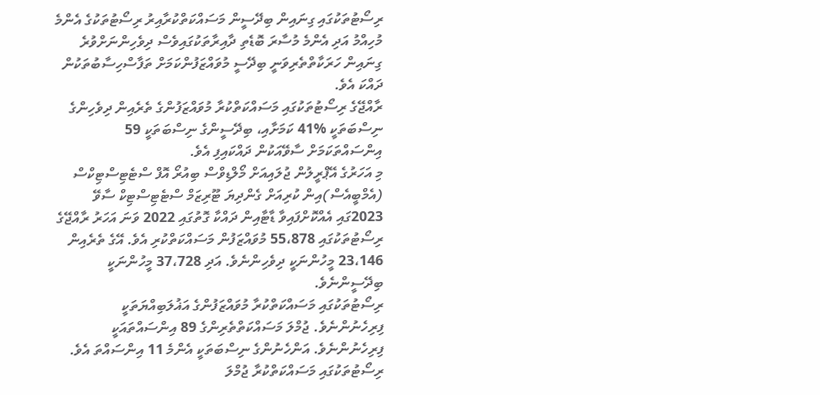ރިސޯޓުތަކުގައި ގިނައިން ބިދޭސީން މަސައްކަތްކުރާއިރު ރިސޯޓުތަކުގެ އެންމެ މުހިއްމު އަދި އެންމެ މުސާރަ ބޮޑެތި ދާއިރާތަކުގައިވެސް ދިވެހިންނަށްވުރެ ގިނައިން ހަރަކާތްތެރިވަނީ ބިދޭސީ މުވައްޒަފުންކަމަށް ތަފާސްހިސާބުތަކުން ދައްކަ އެވެ.
ރާއްޖޭގެ ރިސޯޓުތަކުގައި މަސައްކަތްކުރާ މުވައްޒަފުންގެ ތެރެއިން ދިވެހިންގެ ނިސްބަތަކީ %41 ކަމަށާއި، ބިދޭސީންގެ ނިސްބަތަކީ 59 އިންސައްތަކަމަށް ސާވޭއަކުން ދައްކައިފި އެވެ.
މި އަހަރުގެ އޭޕްރީލުން ޖުލައިއަށް މޯލްޑިވްސް ބިއުރޯ އޮފް ސްޓެޓިސްޓިކްސް (އެމްބީއެސް)އިން ކުރިއަށް ގެންދިޔަ ޓޫރިޒަމް ސްޓެޓިސްޓިކް ސާވޭ 2023ގައި އެއްކޮށްފައިވާ ޑާޓާއިން ދައްކާ ގޮތުގައި 2022 ވަނަ އަހަރު ރާއްޖޭގެ ރިސޯޓުތަކުގައި 55،878 މުވައްޒަފުން މަސައްކަތްކުރި އެވެ. އޭގެ ތެރެއިން 23،146 މީހުންނަކީ ދިވެހިންނެވެ. އަދި 37،728 މީހުންނަކީ ބިދޭސީންނެވެ.
ރިސޯޓުތަކުގައި މަސައްކަތްކުރާ މުވައްޒަފުންގެ އަޣުލަބިއްޔަތަކީ ފިރިހެނުންނެވެ. ޖުމްލަ މަސައްކަތްތެރިންގެ 89 އިންސައްތައަކީ ފިރިހެނުންނެވެ. އަންހެނުންގެ ނިސްބަތަކީ އެންމެ 11 އިންސައްތަ އެވެ.
ރިސޯޓުތަކުގައި މަސައްކަތްކުރާ ޖުމްލަ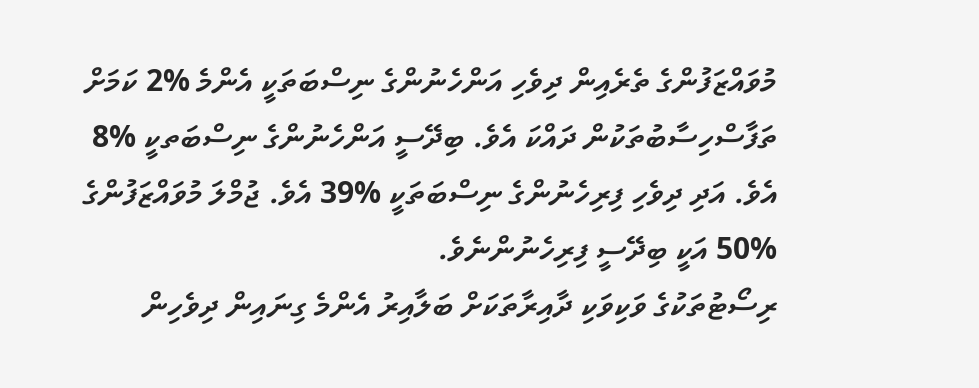މުވައްޒަފުންގެ ތެރެއިން ދިވެހި އަންހެނުންގެ ނިސްބަތަކީ އެންމެ %2 ކަމަށް ތަފާސްހިސާބުތަކުން ދައްކަ އެވެ. ބިދޭސީ އަންހެނުންގެ ނިސްބަތކީ %8 އެވެ. އަދި ދިވެހި ފިރިހެނުންގެ ނިސްބަތަކީ %39 އެވެ. ޖުމްލަ މުވައްޒަފުންގެ %50 އަކީ ބިދޭސީ ފިރިހެނުންނެވެ.
ރިސޯޓުތަކުގެ ވަކިވަކި ދާއިރާތަކަށް ބަލާއިރު އެންމެ ގިނައިން ދިވެހިން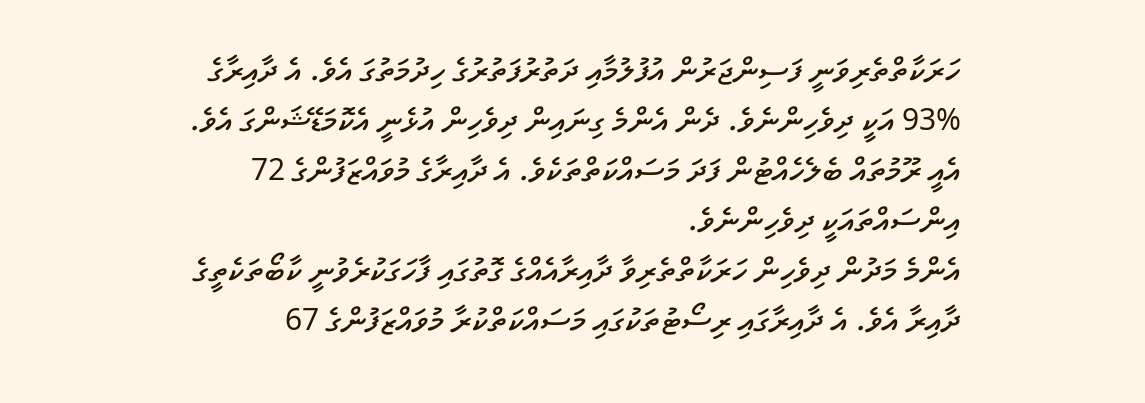ހަރަކާތްތެރިވަނީ ފަސިންޖަރުން އުފުލުމާއި ދަތުރުފަތުރުގެ ހިދުމަތުގަ އެވެ. އެ ދާއިރާގެ %93 އަކީ ދިވެހިންނެވެ. ދެން އެންމެ ގިނައިން ދިވެހިން އުޅެނީ އެކޮމަޑޭޝަންގަ އެވެ. އެއީ ރޫމުތައް ބެލެހެއްޓުން ފަދަ މަސައްކަތްތަކެވެ. އެ ދާއިރާގެ މުވައްޒަފުންގެ 72 އިންސައްތައަކީ ދިވެހިންނެވެ.
އެންމެ މަދުން ދިވެހިން ހަރަކާތްތެރިވާ ދާއިރާއެއްގެ ގޮތުގައި ފާހަގަކުރެވުނީ ކާބޯތަކެތީގެ ދާއިރާ އެވެ. އެ ދާއިރާގައި ރިސޯޓުތަކުގައި މަސައްކަތްކުރާ މުވައްޒަފުންގެ 67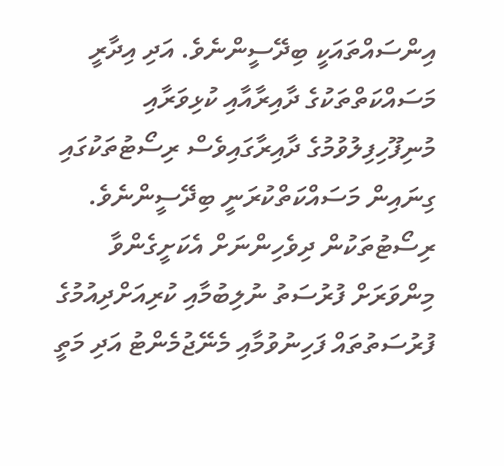އިންސައްތައަކީ ބިދޭސީންނެވެ. އަދި އިދާރީ މަސައްކަތްތަކުގެ ދާއިރާއާއި ކުޅިވަރާއި މުނިފޫހިފިލުވުމުގެ ދާއިރާގައިވެސް ރިސޯޓުތަކުގައި ގިނައިން މަސައްކަތްކުރަނީ ބިދޭސީންނެވެ.
ރިސޯޓުތަކުން ދިވެހިންނަށް އެކަށީގެންވާ މިންވަރަށް ފުރުސަތު ނުލިބުމާއި ކުރިއަށްދިއުމުގެ ފުރުސަތުތައް ފަހިނުވުމާއި މެނޭޖުމެންޓު އަދި މަތީ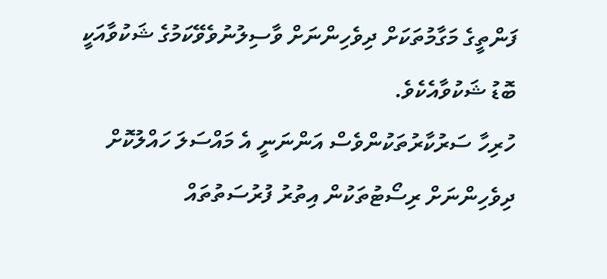ފަންތީގެ މަގާމުތަކަށް ދިވެހިންނަށް ވާސިލުނުވެވޭކަމުގެ ޝަކުވާއަކީ ބޮޑު ޝަކުވާއެކެވެ.
ހުރިހާ ސަރުކާރުތަކުންވެސް އަންނަނީ އެ މައްސަލަ ހައްލުކޮށް ދިވެހިންނަށް ރިސޯޓުތަކުން އިތުރު ފުރުސަތުތައް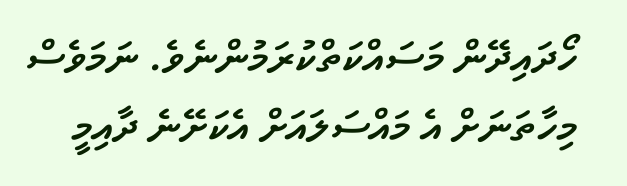ހޯދައިދޭން މަސައްކަތްކުރަމުންނެވެ. ނަމަވެސް މިހާތަނަށް އެ މައްސަލައަށް އެކަށޭނެ ދާއިމީ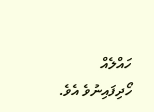ހައްލެއް ހޯދިފައިނުވެ އެވެ.